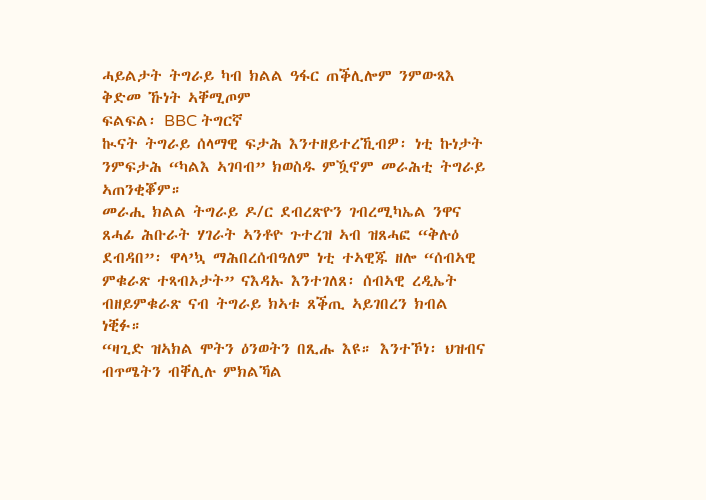ሓይልታት ትግራይ ካብ ክልል ዓፋር ጠቕሊሎም ንምውጻእ ቅድመ ኹነት ኣቐሚጦም
ፍልፍል፡ BBC ትግርኛ
ኲናት ትግራይ ሰላማዊ ፍታሕ እንተዘይተረኺብዎ፡ ነቲ ኩነታት ንምፍታሕ “ካልእ ኣገባብ” ክወስዱ ምዃኖም መራሕቲ ትግራይ ኣጠንቂቖም።
መራሒ ክልል ትግራይ ዶ/ር ደብረጽዮን ገብረሚካኤል ንዋና ጸሓፊ ሕቡራት ሃገራት ኣንቶዮ ጉተረዝ ኣብ ዝጸሓፎ “ቅሉዕ ደብዳበ”፡ ዋላ’ኳ ማሕበረሰብዓለም ነቲ ተኣዊጁ ዘሎ “ሰብኣዊ ምቁራጽ ተጻብኦታት” ናእዳኡ እንተገለጸ፡ ሰብኣዊ ረዲኤት ብዘይምቁራጽ ናብ ትግራይ ክኣቱ ጸቕጢ ኣይገበረን ክብል ነቒፉ።
“ዛጊድ ዝኣክል ሞትን ዕንወትን በጺሑ እዩ። እንተኾነ፡ ህዝብና ብጥሜትን ብቐሊሉ ምክልኻል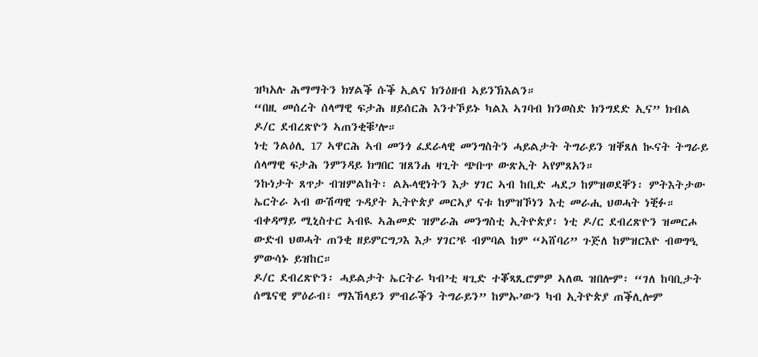ዝካአሉ ሕማማትን ክሃልቕ ሱቕ ኢልና ክንዕዘብ ኣይንኽእልን።
“በዚ መሰረት ሰላማዊ ፍታሕ ዘይሰርሕ እንተኾይኑ ካልእ ኣገባብ ክንወስድ ክንግደድ ኢና” ክብል ዶ/ር ደብረጽዮን ኣጠንቂቑ’ሎ።
ነቲ ንልዕሊ 17 ኣዋርሕ ኣብ መንጎ ፈደራላዊ መንግስትን ሓይልታት ትግራይን ዝቐጸለ ኲናት ትግራይ ሰላማዊ ፍታሕ ንምንዳይ ክግበር ዝጸንሐ ዛጊት ጭቡጥ ውጽኢት ኣየምጸአን።
ንኩነታት ጸጥታ ብዝምልከት፡ ልኡላዊነትን እታ ሃገር ኣብ ከቢድ ሓደጋ ከምዝወደቐን፡ ምትእትታው ኤርትራ ኣብ ውሽጣዊ ጉዳያት ኢትዮጵያ መርኣያ ናቱ ከምዝኾነን እቲ መራሒ ህወሓት ነቒፉ።
ብቀዳማይ ሚኒስተር ኣብዪ ኣሕመድ ዝምራሕ መንግስቲ ኢትዮጵያ፡ ነቲ ዶ/ር ደብረጽዮን ዝመርሖ ውድብ ህወሓት ጠንቂ ዘይምርግጋእ እታ ሃገር’ዩ ብምባል ከም “ኣሸባሪ” ጉጅለ ከምዝርእዮ ብወግዒ ምውሳኑ ይዝከር።
ዶ/ር ደብረጽዮን፡ ሓይልታት ኤርትራ ካብ’ቲ ዛጊድ ተቖጻጺሮምዎ ኣለዉ ዝበሎም፡ “ገለ ከባቢታት ሰሜናዊ ምዕራብ፣ ማእኸላይን ምብራቕን ትግራይን” ከምኡ’ውን ካብ ኢትዮጵያ ጠቕሊሎም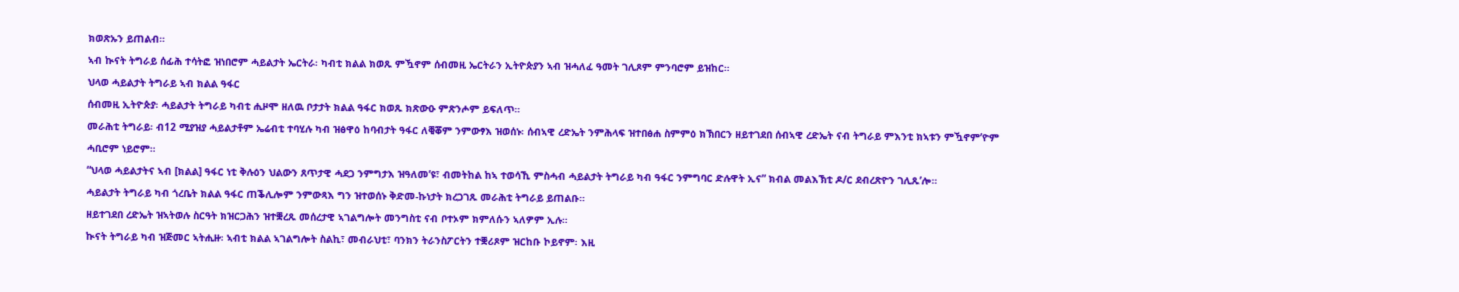ክወጽኡን ይጠልብ።
ኣብ ኲናት ትግራይ ሰፊሕ ተሳትፎ ዝነበሮም ሓይልታት ኤርትራ፡ ካብቲ ክልል ክወጹ ምዃኖም ሰብመዚ ኤርትራን ኢትዮጵያን ኣብ ዝሓለፈ ዓመት ገሊጾም ምንባሮም ይዝከር።
ህላወ ሓይልታት ትግራይ ኣብ ክልል ዓፋር
ሰብመዚ ኢትዮጵያ፡ ሓይልታት ትግራይ ካብቲ ሒዞሞ ዘለዉ ቦታታት ክልል ዓፋር ክወጹ ክጽውዑ ምጽንሖም ይፍለጥ።
መራሕቲ ትግራይ፡ ብ12 ሚያዝያ ሓይልታቶም ኤሬብቲ ተባሂሉ ካብ ዝፅዋዕ ከባብታት ዓፋር ለቒቖም ንምውፃእ ዝወሰኑ፡ ሰብኣዊ ረድኤት ንምሕላፍ ዝተበፅሐ ስምምዕ ክኽበርን ዘይተገደበ ሰብኣዊ ረድኤት ናብ ትግራይ ምእንቲ ክኣቱን ምዃኖም’ዮም ሓቢሮም ነይሮም።
“ህላወ ሓይልታትና ኣብ [ክልል] ዓፋር ነቲ ቅሉዕን ህልውን ጸጥታዊ ሓደጋ ንምግታእ ዝዓለመ’ዩ፣ ብመትከል ከኣ ተወሳኺ ምስሓብ ሓይልታት ትግራይ ካብ ዓፋር ንምግባር ድሉዋት ኢና” ክብል መልእኽቲ ዶ/ር ደብረጽዮን ገሊጹ’ሎ።
ሓይልታት ትግራይ ካብ ጎረቤት ክልል ዓፋር ጠቕሊሎም ንምውጻእ ግን ዝተወሰኑ ቅድመ-ኩነታት ክረጋገጹ መራሕቲ ትግራይ ይጠልቡ።
ዘይተገደበ ረድኤት ዝኣትወሉ ስርዓት ክዝርጋሕን ዝተቛረጹ መሰረታዊ ኣገልግሎት መንግስቲ ናብ ቦተኦም ክምለሱን ኣለዎም ኢሉ።
ኲናት ትግራይ ካብ ዝጅመር ኣትሒዙ፡ ኣብቲ ክልል ኣገልግሎት ስልኪ፣ መብራህቲ፣ ባንክን ትራንስፖርትን ተቛሪጾም ዝርከቡ ኮይኖም፡ እዚ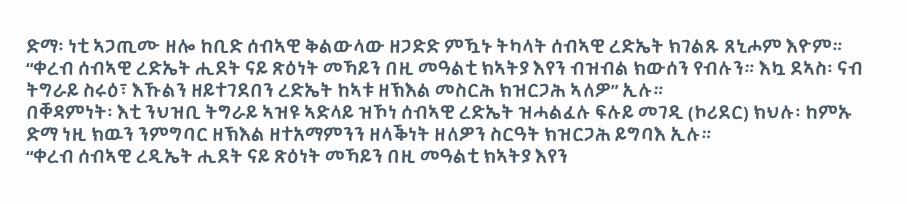ድማ፡ ነቲ ኣጋጢሙ ዘሎ ከቢድ ሰብኣዊ ቅልውላው ዘጋድድ ምዃኑ ትካላት ሰብኣዊ ረድኤት ክገልጹ ጸኒሖም እዮም።
“ቀረብ ሰብኣዊ ረድኤት ሒደት ናይ ጽዕነት መኻይን በዚ መዓልቲ ክኣትያ እየን ብዝብል ክውሰን የብሉን። እኳ ደኣስ፡ ናብ ትግራይ ስሩዕ፣ እኹልን ዘይተገደበን ረድኤት ከኣቱ ዘኽእል መስርሕ ክዝርጋሕ ኣለዎ” ኢሉ።
በቐዳምነት፡ እቲ ንህዝቢ ትግራይ ኣዝዩ ኣድላይ ዝኾነ ሰብኣዊ ረድኤት ዝሓልፈሉ ፍሉይ መገዲ (ኮሪደር) ክህሉ፡ ከምኡ ድማ ነዚ ክዉን ንምግባር ዘኽእል ዘተአማምንን ዘላቕነት ዘለዎን ስርዓት ክዝርጋሕ ይግባእ ኢሉ።
“ቀረብ ሰብኣዊ ረዲኤት ሒደት ናይ ጽዕነት መኻይን በዚ መዓልቲ ክኣትያ እየን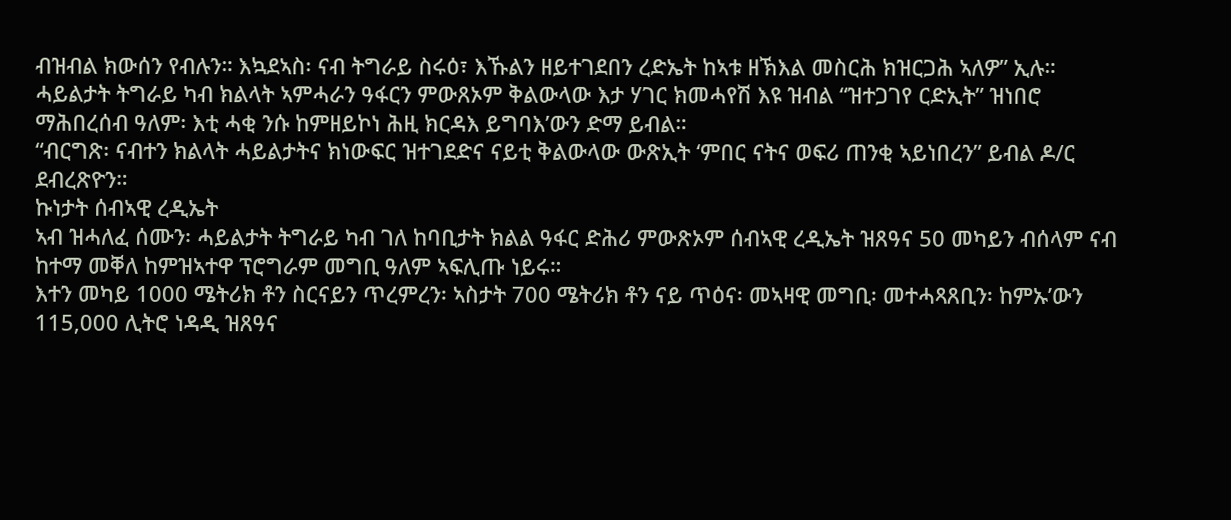ብዝብል ክውሰን የብሉን። እኳደኣስ፡ ናብ ትግራይ ስሩዕ፣ እኹልን ዘይተገደበን ረድኤት ከኣቱ ዘኽእል መስርሕ ክዝርጋሕ ኣለዎ” ኢሉ።
ሓይልታት ትግራይ ካብ ክልላት ኣምሓራን ዓፋርን ምውጸኦም ቅልውላው እታ ሃገር ክመሓየሽ እዩ ዝብል “ዝተጋገየ ርድኢት” ዝነበሮ ማሕበረሰብ ዓለም፡ እቲ ሓቂ ንሱ ከምዘይኮነ ሕዚ ክርዳእ ይግባእ’ውን ድማ ይብል።
“ብርግጽ፡ ናብተን ክልላት ሓይልታትና ክነውፍር ዝተገደድና ናይቲ ቅልውላው ውጽኢት ‘ምበር ናትና ወፍሪ ጠንቂ ኣይነበረን” ይብል ዶ/ር ደብረጽዮን።
ኩነታት ሰብኣዊ ረዲኤት
ኣብ ዝሓለፈ ሰሙን፡ ሓይልታት ትግራይ ካብ ገለ ከባቢታት ክልል ዓፋር ድሕሪ ምውጽኦም ሰብኣዊ ረዲኤት ዝጸዓና 50 መካይን ብሰላም ናብ ከተማ መቐለ ከምዝኣተዋ ፕሮግራም መግቢ ዓለም ኣፍሊጡ ነይሩ።
እተን መካይ 1000 ሜትሪክ ቶን ስርናይን ጥረምረን፡ ኣስታት 700 ሜትሪክ ቶን ናይ ጥዕና፡ መኣዛዊ መግቢ፡ መተሓጻጸቢን፡ ከምኡ’ውን 115,000 ሊትሮ ነዳዲ ዝጸዓና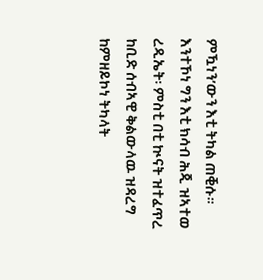ምዃነን’ውን እቲ ትካል ጠቒሱ።
እንተኾነ ግን እቲ ክሳብ ሕጂ ዝኣተወ ረዲኤት፡ ምስቲ በቲ ኲናት ዝተፈጥረ ከቢድ ሰብኣዊ ቅልውላዉ ዝዳረግ ከምዘይኮነ ትካላት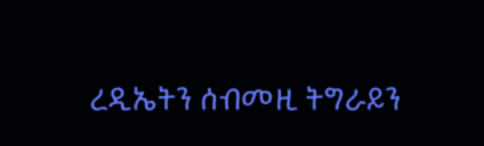ረዲኤትን ሰብመዚ ትግራይን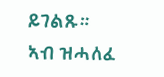ይገልጹ።
ኣብ ዝሓለፈ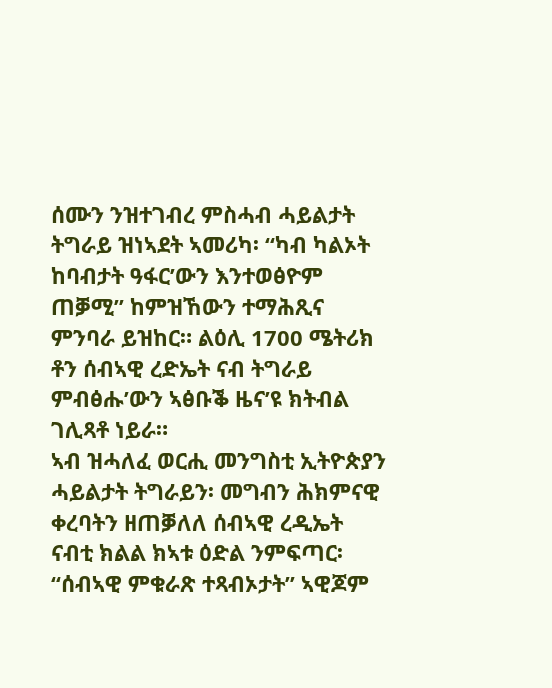ሰሙን ንዝተገብረ ምስሓብ ሓይልታት ትግራይ ዝነኣደት ኣመሪካ፡ “ካብ ካልኦት ከባብታት ዓፋር’ውን እንተወፅዮም ጠቓሚ” ከምዝኸውን ተማሕጺና ምንባራ ይዝከር። ልዕሊ 1700 ሜትሪክ ቶን ሰብኣዊ ረድኤት ናብ ትግራይ ምብፅሑ’ውን ኣፅቡቕ ዜና’ዩ ክትብል ገሊጻቶ ነይራ።
ኣብ ዝሓለፈ ወርሒ መንግስቲ ኢትዮጵያን ሓይልታት ትግራይን፡ መግብን ሕክምናዊ ቀረባትን ዘጠቓለለ ሰብኣዊ ረዲኤት ናብቲ ክልል ክኣቱ ዕድል ንምፍጣር፡ “ሰብኣዊ ምቁራጽ ተጻብኦታት” ኣዊጆም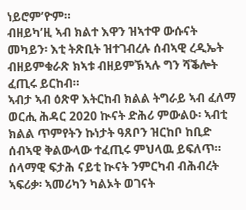ነይሮም’ዮም።
ብዘይካ’ዚ ኣብ ክልተ እዋን ዝኣተዋ ውሱናት መካይን፡ እቲ ትጽቢት ዝተገብረሉ ሰብኣዊ ረዲኤት ብዘይምቁራጽ ክኣቱ ብዘይምኽኣሉ ግን ሻቕሎት ፈጢሩ ይርከብ።
ኣብታ ኣብ ዕጽዋ እትርከብ ክልል ትግራይ ኣብ ፈለማ ወርሒ ሕዳር 2020 ኲናት ድሕሪ ምውልዑ፡ ኣብቲ ክልል ጥምየትን ኩነታት ዓጸቦን ዝርከቦ ከቢድ ሰብኣዊ ቅልውላው ተፈጢሩ ምህላዉ ይፍለጥ።
ሰላማዊ ፍታሕ ናይቲ ኲናት ንምርካብ ብሕብረት ኣፍሪቃ፡ ኣመሪካን ካልኦት ወገናት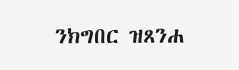ንክግበር ዝጸንሐ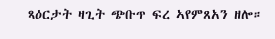ጻዕርታት ዛጊት ጭቡጥ ፍረ ኣየምጸአን ዘሎ።